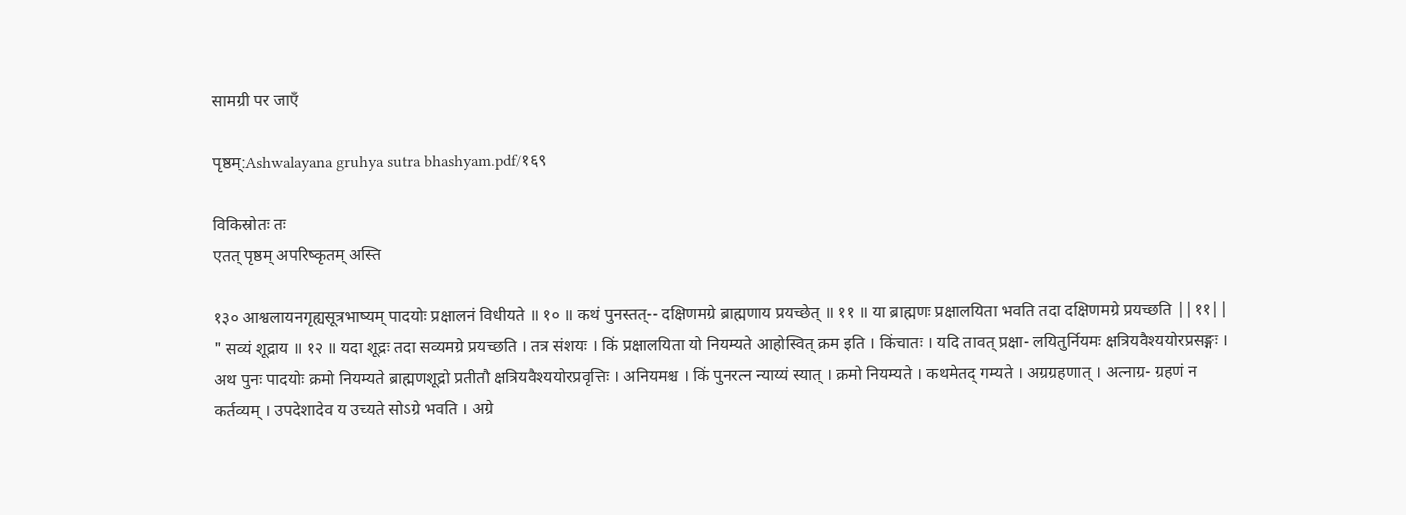सामग्री पर जाएँ

पृष्ठम्:Ashwalayana gruhya sutra bhashyam.pdf/१६९

विकिस्रोतः तः
एतत् पृष्ठम् अपरिष्कृतम् अस्ति

१३० आश्वलायनगृह्यसूत्रभाष्यम् पादयोः प्रक्षालनं विधीयते ॥ १० ॥ कथं पुनस्तत्-- दक्षिणमग्रे ब्राह्मणाय प्रयच्छेत् ॥ ११ ॥ या ब्राह्मणः प्रक्षालयिता भवति तदा दक्षिणमग्रे प्रयच्छति ||११|| " सव्यं शूद्राय ॥ १२ ॥ यदा शूद्रः तदा सव्यमग्रे प्रयच्छति । तत्र संशयः । किं प्रक्षालयिता यो नियम्यते आहोस्वित् क्रम इति । किंचातः । यदि तावत् प्रक्षा- लयितुर्नियमः क्षत्रियवैश्ययोरप्रसङ्गः । अथ पुनः पादयोः क्रमो नियम्यते ब्राह्मणशूद्रो प्रतीतौ क्षत्रियवैश्ययोरप्रवृत्तिः । अनियमश्च । किं पुनरत्न न्याय्यं स्यात् । क्रमो नियम्यते । कथमेतद् गम्यते । अग्रग्रहणात् । अत्नाग्र- ग्रहणं न कर्तव्यम् । उपदेशादेव य उच्यते सोऽग्रे भवति । अग्रे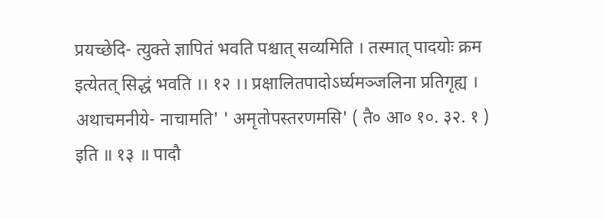प्रयच्छेदि- त्युक्ते ज्ञापितं भवति पश्चात् सव्यमिति । तस्मात् पादयोः क्रम इत्येतत् सिद्धं भवति ।। १२ ।। प्रक्षालितपादोऽर्घ्यमञ्जलिना प्रतिगृह्य । अथाचमनीये- नाचामति' ' अमृतोपस्तरणमसि' ( तै० आ० १०. ३२. १ ) इति ॥ १३ ॥ पादौ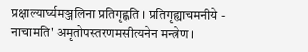प्रक्षाल्यार्घ्यमञ्जलिना प्रतिगृह्णति । प्रतिगृह्याचमनीये - नाचामति' अमृतोपस्तरणमसीत्यनेन मन्त्रेण ।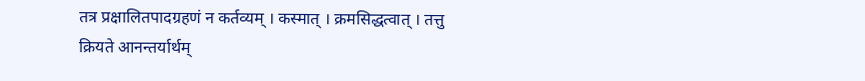तत्र प्रक्षालितपादग्रहणं न कर्तव्यम् । कस्मात् । क्रमसिद्धत्वात् । तत्तु क्रियते आनन्तर्यार्थम्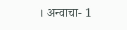। अन्वाचा- 1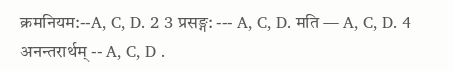क्रमनियम:--A, C, D. 2 3 प्रसङ्ग: --- A, C, D. मति — A, C, D. 4 अनन्तरार्थम् -- A, C, D .